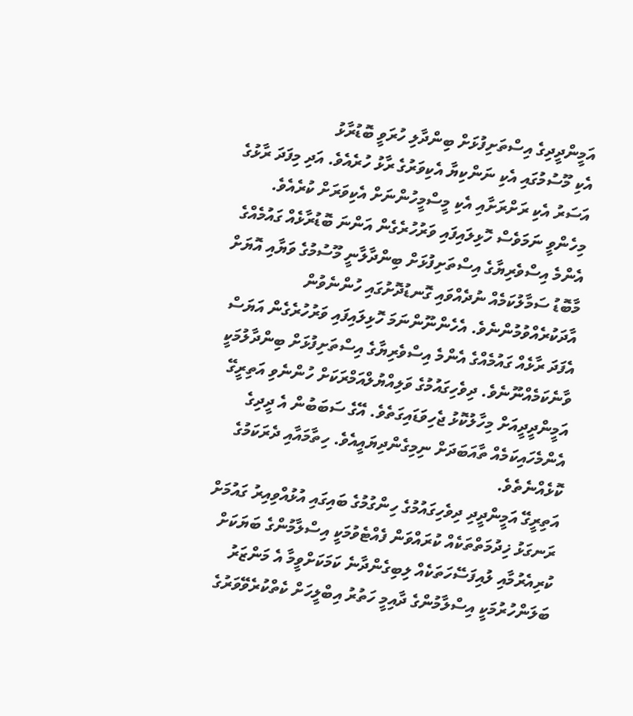އަމީންދީދިގެ އިސްތަށިފުޅަށް ބިންދާލި ހުރަވީ ބޮޑުރާޅު
އެކި މޫސުމުގައި އެކި ނަންކިޔާ އެކިވަރުގެ ރާޅު ހުރެއެވެ. އަދި މިފަދަ ރާޅުގެ އަސަރު އެކި ރަށްރަށާއި އެކި މީސްމީހުންނަށް އެކިވަރަށް ކުރެއެވެ. މިހެންވީ ނަމަވެސް ހޮޅިލައިފައި ވަރުހުރެގެން އަންނަ ބޮޑުރާޅެއް ގައުމެއްގެ އެންމެ އިސްވެރިޔާގެ އިސްތަށިފުޅަށް ބިންދާލާނީ މޫސުމުގެ ވަޔާއި އޮޔަށް މާބޮޑު ސަމާލުކަމެއް ނުދެއްވައި ގޮނޑުދޮށުގައި ހުންނެވުން އާދަކުރެއްވުމުންނެވެ. އެހެންނޫންނަމަ ހޮޅިލައިފައި ވަރުހުރެގެން އަޔަސް އެފަދަ ރާޅެއް ގައުމެއްގެ އެންމެ އިސްވެރިޔާގެ އިސްތަށިފުޅަށް ބިންދާލުމަކީ ވާނެކަމެއްނޫނެވެ. ދިވެހިގައުމުގެ ވަލިއްޔުލްއަމްރަކަށް ހުންނެވި އަތިރީގޭ އަމީންދީދީއަށް މިހާލުކޮޅު ޖެހިވަޑައިގަތެވެ. އޭގެ ސަބަބުން އެ ދީދިގެ އެންމެހައިކަމެއް ތާއަބަދަށް ނިމިގެންދިޔައީއެވެ. ހިތާމައާއި ދެރަކަމުގެ ކޮޅެއްނެތެވެ.
އަތިރީގޭ އަމީންދީދި ދިވެހިގައުމުގެ ހިންގުމުގެ ބައިގައި އުޅުއްވިއިރު ގައުމަށް ރަނގަޅު ޚިދުމަތްތަކެއް ކުރައްވަން ފެއްޓެވުމަކީ އިސްލާމުންގެ ބަޔަކަށް ކުރިއެރުމާއި ލުއިފަސޭހަތަކެއް ލިބިގެންދާނެ ކަމަކަށްވީމާ އެ މަންޒަރު ބަލަންހުރުމަކީ އިސްލާމުންގެ ދާއިމީ ހަތުރު އިބްލީހަށް ކެތްކުރެވޭވަރުގެ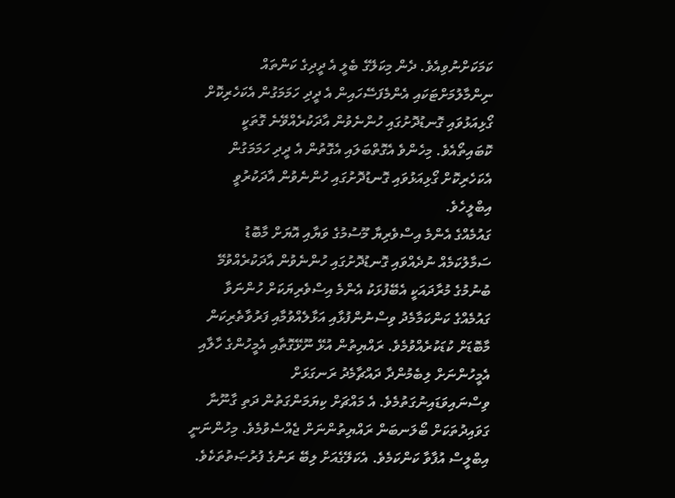ކަމަކަށްނުވިއެވެ. ދެން މިކަލޭގެ ބެލީ އެ ދީދިގެ ކަންތައް ނިންމާލުމަށްޓަކައި އެންމެފަސޭހައިން އެ ދީދި ހަމަމަގުން އެކަހެރިކޮށް ގޯޅިއަޅުވައި ގޮނޑުދޮށުގައި ހުންނެވުން އާދަކުރެއްވޭނެ ގޮތަކީ ކޮބައިތޯއެވެ. މިހެންވެ އެގޮތްބަލައި އެގޮތުން އެ ދީދި ހަމަމަގުން އެކަހެރިކޮށް ގޯޅިއަޅުވައި ގޮނޑުދޮށުގައި ހުންނެވުން އާދަކުރުވީ އިބްލީހެވެ.
ގައުމެއްގެ އެންމެ އިސްވެރިޔާ މޫސުމުގެ ވަޔާއި އޮޔަށް މާބޮޑު ސަމާލުކަމެއް ނުދެއްވައި ގޮނޑުދޮށުގައި ހުންނެވުން އާދަކުރެއްވުމޭ ބުނުމުގެ މުރާދައަކީ އެބޭފުޅަކު އެންމެ އިސްވެރިޔަކަށް ހުންނަވާ ގައުމެއްގެ ކަންކަމާމެދު ވިސްނުންފުޅާއި އަޅާލެއްވުމާއި ފަރުވާތެރިކަން މާބޮޑަށް ކުޑަކުރެއްވުމެވެ. ރައްޔިތުން އުޅޭ ނޫޅޭގޮތާއި އެމީހުންގެ ހާލާއި އެމީހުންނަށް ލިބެމުންދާ ދައްޗާމެދު ރަނގަޅަށް ވިސްނައިވަޑައިނުގަތުމެވެ. އެ މައްޗަށް ކިޔަމަންގަތުން ދަތި ގާނޫނާ ގަވައިދުތަކަށް ބޯލަނބަން ރައްޔިތުންނަށް ޖެއްސެވުމެވެ. މިހުންނަނީ އިބްލީސް އުފާވާ ކަންކަމެވެ. އެކަލޭގެއަށް ލިބޭ ރަނުގެ ފުރުޞަތުތަކެވެ.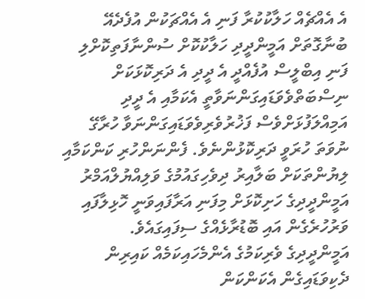އެ އެއްޗެއް ހަލާކުކުރާ ފަނި އެ އެއްޗަކުން އުފެދެއޭ ބުނާގޮތަށް އަމީންދީދި ހަލާކުކޮށް ސުންނާފަތިކޮށްލި ފަނި އިބްލީސް އުފެއްދީ އެ ދީދި އެ ދަރިކޮޅަކަށް ނިސްބަތްވެވަޑައިގަންނަވާތީ އެކަމާއި އެ ދީދި އަމިއްލަފުޅަށްވެސް ފަޚުރުވެރިވެވަޑައިގަންނަވާ ހުރާގޭ ނުވަތަ ހުރަވީ ދަރިކޮޅުންނެވެ. ފެންނަންހުރި ކަންކަމާއި ލިޔުންތަކަށް ބަލާއިރު ދިވެހިގައުމުގެ ވަލިއްޔުލްއަމްރު އަމީންދީދިގެ ހަށިކޮޅަށް މިފަނި އަރާފައިވަނީ ހޮޅިލާފައި ވަރުހުރެގެން އައި ބޮޑުރާޅެއްގެ ސިފައިގައެވެ.
އަމީންދީދިގެ ވެރިކަމުގެ އެންމެހައިކަމެއް ކައިރިން ދެކިވަޑައިގެން އެކަންކަން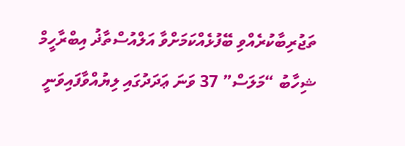ތަޖުރިބާކުރެއްވި ބޭފުޅެއްކަމަށްވާ އަލްއުސްތާޛު އިބްރާހީމް ޝިހާބު “މަލަސް” 37 ވަނަ ޢަދަދުގައި ލިޔުއްވާފައިވަނީ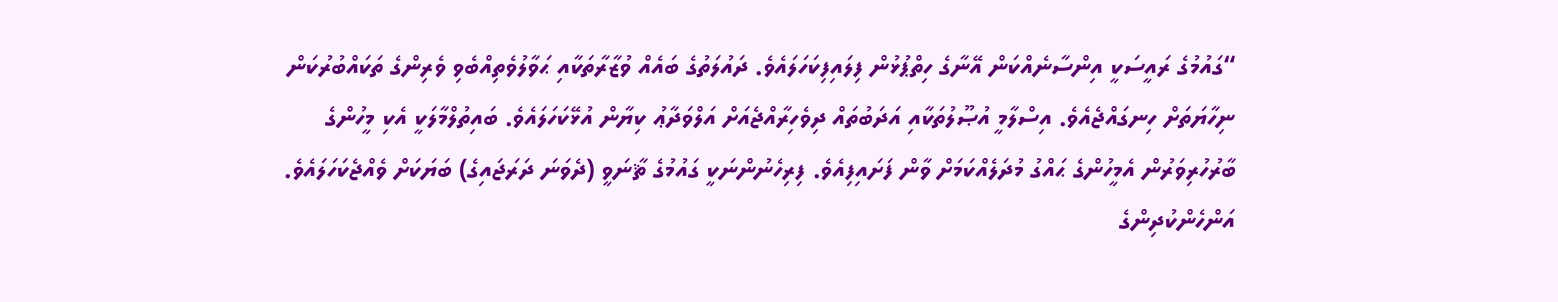“ގައުމުގެ ރައީސަކީ އިންސާނެއްކަން އޭނާގެ ހިތްޕުޅުން ފިލައިފިކަހަލައެވެ. ދައުލަތުގެ ބައެއް ވުޒާރާތަކާއި ޙަވާލުވެތިއްބެވި ވެރިންގެ ތަކައްބުރުކަން ނިހާޔަތަށް ހިނގައްޖެއެވެ. އިސްލާމީ އުޞޫލުތަކާއި އަދަބުތައް ދިވެހިރާއްޖެއަށް އަލްވަދާޢު ކިޔާން އުޅޭކަހަލައެވެ. ބައިތުލްމާލަކީ އެކި މީހުންގެ ބާރުހުރިވަރުން އެމީހުންގެ ޙައްގު މުދަލެއްކަމަށް ވާން ފަށައިފިއެވެ. ފިރިހެނުންނަކީ ގައުމުގެ ޘާނަވީ (ދެވަނަ ދަރަޖައިގެ) ބަޔަކަށް ވެއްޖެކަހަލައެވެ. އަންހެންކުދިންގެ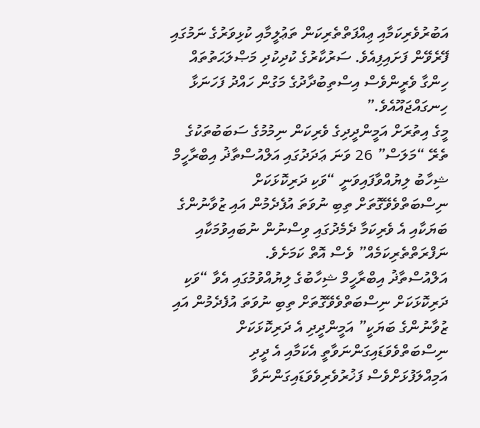އަބުރުވެރިކަމާއި ޢިއްފަތްތެރިކަން ތަޢުލީމާއި ކުޅިވަރުގެ ނަމުގައި ފޭރެވޭން ފަށައިފިއެވެ. ސަރުކާރުގެ ކުދިކުދި މަޞްލަޙަތުތައް ހިންގާ ވެރީންވެސް އިސްތިބުދާދުގެ މަގުން ހައްދު ފަހަނަޅާ ހިނގައްޖައޫއެވެ.”
މީގެ އިތުރަށް އަމީންދީދިގެ ވެރިކަން ނިމުމުގެ ސަބަބުތަކުގެ ތެރޭ “މަލަސް” 26 ވަނަ ޢަދަދުގައި އަލްއުސްތާޛު އިބްރާހީމް ޝިހާބު ލިޔުއްވާފައިވަނީ “ވަކި ދަރިކޮޅަކަށް ނިސްބަތްވެވޭގޮތަށް ތިބި ނުވަތަ އުފެދެމުން އައި ޒުވާނުންގެ ބަޔަކާއި އެ ވެރިކަމާ ދެމެދުގައި ވިސްނުން ނުބައިވުމަކާއި ނަފްރަތްތެރިކަމެއް” ވެސް އޮތް ކަމަށެވެ.
އަލްއުސްތާޛު އިބްރާހީމް ޝިހާބުގެ ލިޔުއްވުމުގައި އެވާ “ވަކި ދަރިކޮޅަކަށް ނިސްބަތްވެވޭގޮތަށް ތިބި ނުވަތަ އުފެދެމުން އައި ޒުވާނުންގެ ބަޔަކީ” އަމީންދީދި އެ ދަރިކޮޅަކަށް ނިސްބަތްވެވަޑައިގަންނަވާތީ އެކަމާއި އެ ދީދި އަމިއްލަފުޅަށްވެސް ފަޚުރުވެރިވެވަޑައިގަންނަވާ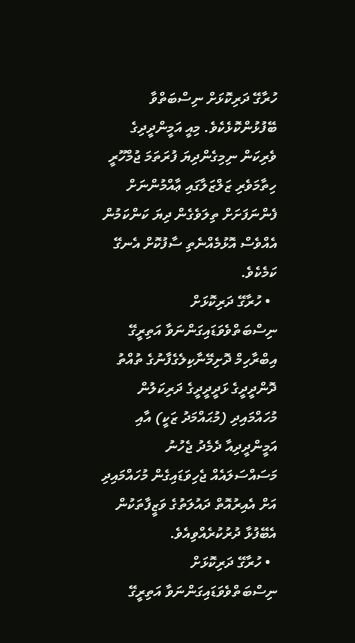ހުރާގޭ ދަރިކޮޅަށް ނިސްބަތްވާ ބޭފުޅުންކޮޅެކެވެ. މިއީ އަމީންދީދިގެ ވެރިކަން ނިމިގެންދިޔަ ފުރަތަމަ ޖުމްހޫރީ ހިތާމަވެރި ޒަލްޒަލާގައި ޢާއްމުންނަށް ފެންނަފަށަށް ތިލަވެގެން ދިޔަ ކަންކަމުން އެއްވެސް އޮޅުމެއްނެތި ސާފުކޮށް އެނގޭ ކަމެކެވެ.
  • ހުރާގޭ ދަރިކޮޅަށް ނިސްބަތްވެވަޑައިގަންނަވާ އަތިރީގޭ އިބްރާހިމް ދޮށިމޭނާކިލެގެފާނުގެ ތުއްތު ދޮންދީދީގެ ޅަދީދީދީގެ ދަރިކަލުން މުހައްމައިދި (މުޙައްމަދު ޒަކީ) އާއި އަމީންދީދިއާ ދެމެދު ޖެހުނު މަސައްސަލައެއް ޖެހިވަޑައިގެން މުހައްމައިދި އަށް އެއިރުއޮތް ދައުލަތުގެ ވަޒީފާތަކުން އެބޭފުޅާ ދުރުކުރެއްވިއެވެ.
  • ހުރާގޭ ދަރިކޮޅަށް ނިސްބަތްވެވަޑައިގަންނަވާ އަތިރީގޭ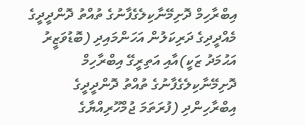އިބްރާހިމް ދޮށިމޭނާކިލެގެފާނުގެ ތުއްތު ދޮންދީދީގެ މެއްދީދިގެ ދަރިކަލުން އަހަންމައިދި (ބޮޑުވަޒީރު އަޙުމަދު ޒަކީ)އާއި އަތިރީގޭ އިބްރާހިމް ދޮށިމޭނާކިލެގެފާނުގެ ތުއްތު ދޮންދީދީގެ އިބްރާހިންދި (ފުރަތަމަ ޖުމްހޫރިއްޔާގެ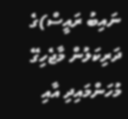ނައިބު ރައީސް)ގެ ދަރިކަލުން މާޖެހިގޭ މުހަންމައިދި އާއި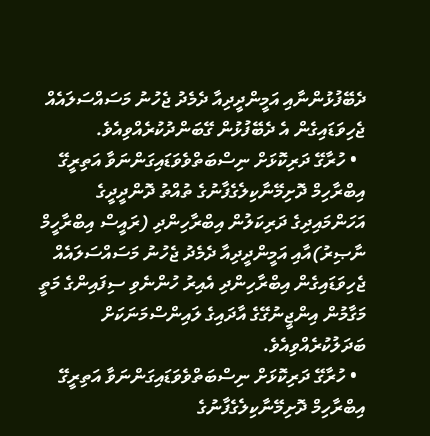ދެބޭފުޅުންނާއި އަމީންދީދިއާ ދެމެދު ޖެހުނު މަސައްސަލައެއް ޖެހިވަޑައިގެން އެ ދެބޭފުޅުން ގޭބަންދުކުރެއްވިއެވެ.
  • ހުރާގޭ ދަރިކޮޅަށް ނިސްބަތްވެވަޑައިގަންނަވާ އަތިރީގޭ އިބްރާހިމް ދޮށިމޭނާކިލެގެފާނުގެ ތުއްތު ދޮންދީދީގެ އަހަންމައިދިގެ ދަރިކަލުން އިބްރާހިންދި (ރައީސް އިބްރާހީމް ނާޞިރު)އާއި އަމީންދީދިއާ ދެމެދު ޖެހުނު މަސައްސަލައެއް ޖެހިވަޑައިގެން އިބްރާހިންދި އެއިރު ހުންނެވި ސިފައިންގެ މަތީ މަގާމުން އިންޖީނުގޭގެ އާދައިގެ ލައިންސްމަނަކަށް ބަދަލުކުރެއްވިއެވެ.
  • ހުރާގޭ ދަރިކޮޅަށް ނިސްބަތްވެވަޑައިގަންނަވާ އަތިރީގޭ އިބްރާހިމް ދޮށިމޭނާކިލެގެފާނުގެ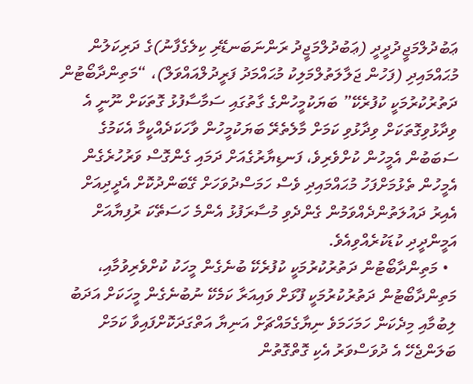ޢަބުދުލްމަޖީދުދީދީ (ޢަބުދުލްމަޖީދު ރަންނަބަނޑޭރި ކިލެގެފާނު)ގެ ދަރިކަލުން މުޙައްމައިދި (ފަހުން ޖަލާލަތުލްމަލިކު މުޙައްމަދު ފަރީދުލްއައްވަލް)، “މަތިންދާބޯޓުން ދަތުރުކުރުމަކީ ކުފުރެކޭ” ބަޔަކުމީހުންގެ ގާތުގައި ސަމާސާފުޅު ގޮތަކަށް ނޫނީ އެ ވިދާޅުވިގޮތަކަށް ވިދާޅުވި ކަމަށް މާލެތެރޭ ބަޔަކުމީހުން ވާހަކަދެއްކީމާ އެކަމުގެ ސަބަބުން އެމީހުން ކުށްވެރިވެ، ފަނޑިޔާރުގެއަށް ދަމައި ގެންގޮސް ވަރުހުރެގެން އެމީހުން ތެޅުމަށްފަހު މުޙައްމައިދި ވެސް ހަމަސްދުވަހަށް ގޭބަންދުކޮށް އެދީދިއަށް އެއިރު ދައުލަތުންދެއްވަމުން ގެންދެވި މުސާރަފުޅު އެންމެ ހަސަތޭކަ ރުފިޔާއަށް އަމީންދީދި ކުޑަކުރެއްވިއެވެ.
  • މަތިންދާބޯޓުން ދަތުރުކުރުމަކީ ކުފުރެކޭ ބުނެގެން މީހަކު ކުށްވެރިވުމާއި، މަތިންދާބޯޓުން ދަތުރުކުރުމަކީ ފޫޅަށް ވައިއަރާ ކަމެކޭ ނުބުނެގެން މީހަކަށް އަދަބު ލިބުމާއި މިދެކަން ހަމަހަމަވެ ނިޔާގެމައްޗަށް އަނިޔާ އަތްގަދަކޮށްފައިވާ ކަމަށް ބަލަންޖެހޭ އެ ދުވަސްވަރު އެކި ގޮތްގޮތުން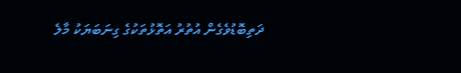ދަތިބޮޑުވެގެން އުތުރު އަތޮޅުތަކުގެ ގިނަބަޔަކު މާލެ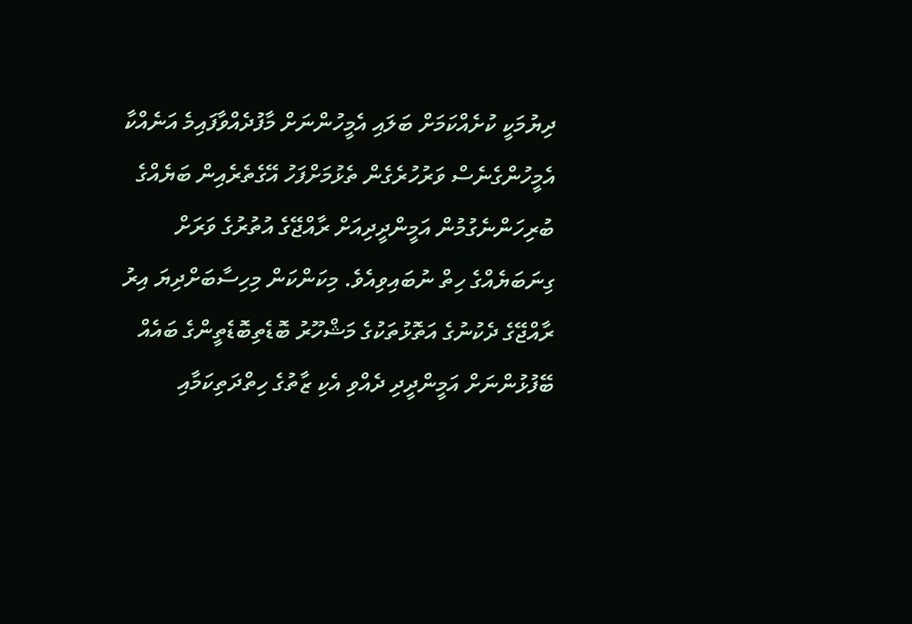ދިޔުމަކީ ކުށެއްކަމަށް ބަލައި އެމީހުންނަށް މާފުދެއްވާފައިމެ އަނެއްކާ އެމީހުންގެނެސް ވަރުހުރެގެން ތެޅުމަށްފަހު އޭގެތެރެއިން ބަޔެއްގެ ބުރިހަންނެގުމުން އަމީންދީދިއަށް ރާއްޖޭގެ އުތުރުގެ ވަރަށް ގިނަބަޔެއްގެ ހިތް ނުބައިވިއެވެ. މިކަންކަން މިހިސާބަށްދިޔަ އިރު ރާއްޖޭގެ ދެކުނުގެ އަތޮޅުތަކުގެ މަޝްހޫރު ބޮޑެތިބޮޑެތީންގެ ބައެއް ބޭފުޅުންނަށް އަމީންދީދި ދެއްވި އެކި ޒާތުގެ ހިތްދަތިކަމާއި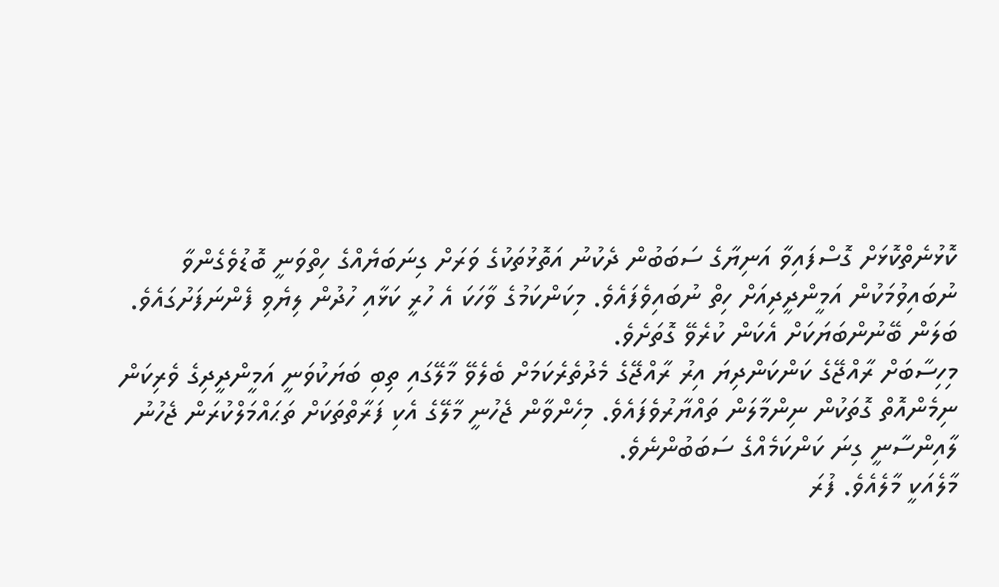ކޮޅުނެތްކޮޅަށް ގޮސްފައިވާ އަނިޔާގެ ސަބަބުން ދެކުނު އަތޮޅުތަކުގެ ވަރަށް ގިނަބަޔެއްގެ ހިތްވަނީ ބޮޑުވެގެންވާ ނުބައިވުމަކުން އަމީންދީދިއަށް ހިތް ނުބައިވެފައެވެ. މިކަންކަމުގެ ވާހަކަ އެ ހުރީ ކަޅާއި ހުދުން ލިޔެވި ފެންނަފަށުގައެވެ. ބަލަން ބޭނުންބަޔަކަށް އެކަން ކުރެވޭ ގޮތަށެވެ.
މިހިސާބަށް ރާއްޖޭގެ ކަންކަންދިޔަ އިރު ރާއްޖޭގެ މެދުތެރެކަމަށް ބެލެވޭ މާލޭގައި ތިބި ބަޔަކުވަނީ އަމީންދީދިގެ ވެރިކަން ނިމެންއޮތް ގޮތަކުން ނިންމާލަން ތައްޔާރުވެފައެވެ. މިހެންވާން ޖެހުނީ މާލޭގެ އެކި ފަރާތްތަކަށް ތަޙައްމަލްކުރަން ޖެހުނު ލާއިންސާނީ ގިނަ ކަންކަމެއްގެ ސަބަބުންނެވެ.
މާލެއަކީ މާލެއެވެ. ފުރަ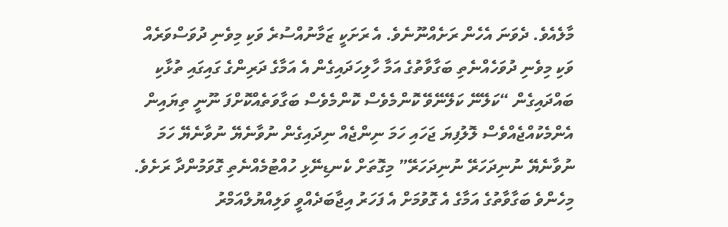މާލެއެވެ. ދެވަނަ އެހެން ރަށެއްނޫނެވެ. އެ ރަށަކީ ޒަމާނުއްސުރެ ވަކި މިވެނި ދުވަސްވަރެއް ވަކި މިވެނި ދުވަހެއްނެތި ބަގާވާތުގެ އަމާ ހާލިހަދައިގެން އެ އަމާގެ ދަރިންގެ ގައިގައި ތުޅާކި ބައްދައިގެން “ކަލޭނޭ ކަލޭނޭވޭ ކޮންމެވެސް ކޮންމެވެސް ބަގާވަތެއްކޮށްފަ ނޫނީ ތިޔައިން އެންމެކުއްޖެއްވެސް ލޮލުފިޔަ ޖަހައި ހަމަ ނިންޖެއް ނިދައިގެން ނުވާނެޔޭ ނުވާނެޔޭ ހަމަ ނުވާނެޔޭ ނުނިދަހަރޭ ނުނިދަހަރޭ” މިގޮތަށް ކެނޑިނޭޅި ހުއްޓުމެއްނެތި ގޮވަމުންދާ ރަށެވެ. މިހެންވެ ބަގާވާތުގެ އަމާގެ އެ ގޮވުމަށް އެ ފަހަރު އިޖާބަދެއްވީ ވަލިއްޔުލްއަމްރު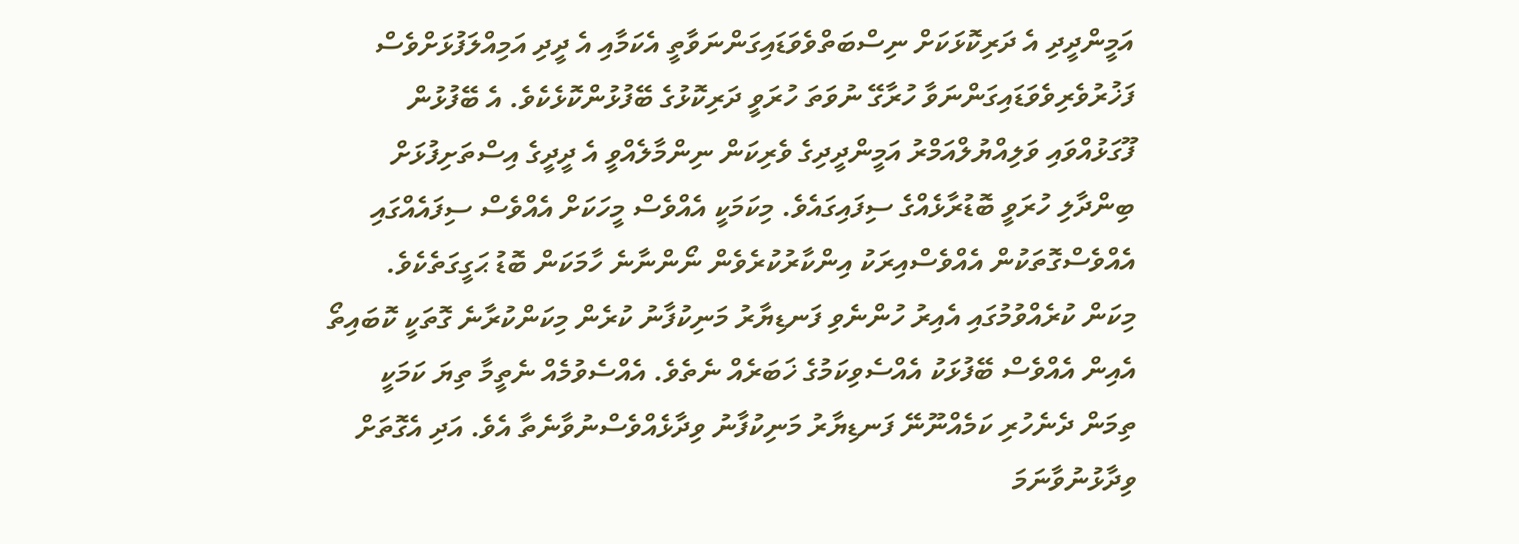އަމީންދީދި އެ ދަރިކޮޅަކަށް ނިސްބަތްވެވަޑައިގަންނަވާތީ އެކަމާއި އެ ދީދި އަމިއްލަފުޅަށްވެސް ފަޚުރުވެރިވެވަޑައިގަންނަވާ ހުރާގޭ ނުވަތަ ހުރަވީ ދަރިކޮޅުގެ ބޭފުޅުންކޮޅެކެވެ. އެ ބޭފުޅުން ފޫގަޅުއްވައި ވަލިއްޔުލްއަމްރު އަމީންދީދިގެ ވެރިކަން ނިންމާލެއްވީ އެ ދީދީގެ އިސްތަށިފުޅަށް ބިންދާލި ހުރަވީ ބޮޑުރާޅެއްގެ ސިފައިގައެވެ. މިކަމަކީ އެއްވެސް މީހަކަށް އެއްވެސް ސިފައެއްގައި އެއްވެސްގޮތަކުން އެއްވެސްއިރަކު އިންކާރުކުރެވެން ނޯންނާނެ ހާމަކަން ބޮޑު ޙަގީގަތެކެވެ.
މިކަން ކުރެއްވުމުގައި އެއިރު ހުންނެވި ފަނޑިޔާރު މަނިކުފާނު ކުރެން މިކަންކުރާނެ ގޮތަކީ ކޮބައިތޯ އެއިން އެއްވެސް ބޭފުޅަކު އެއްސެވިކަމުގެ ޚަބަރެއް ނެތެވެ. އެއްސެވުމެއް ނެތީމާ ތިޔަ ކަމަކީ ތިމަން ދެނެހުރި ކަމެއްނޫނޭ ފަނޑިޔާރު މަނިކުފާނު ވިދާޅެއްވެސްނުވާނެތާ އެވެ. އަދި އެގޮތަށް ވިދާޅުނުވާނަމަ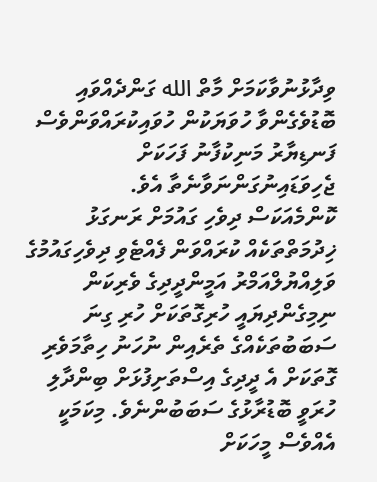ވިދާޅުނުވާކަމަށް މާތް الله ގަންދެއްވައި ބޮޑުވެގެންވާ ހުވަޔަކުން ހުވައިކުރައްވަންވެސް ފަނޑިޔާރު މަނިކުފާނު ފަހަކަށް ޖެހިވަޑައިނުގަންނަވާނެތާ އެވެ.
ކޮންމެއަކަސް ދިވެހި ގައުމަށް ރަނގަޅު ޚިދުމަތްތަކެއް ކުރައްވަން ފެއްޓެވި ދިވެހިގައުމުގެ ވަލިއްޔުލްއަމްރު އަމީންދީދިގެ ވެރިކަން ނިމިގެންދިޔައީ ހުރިގޮތަކަށް ހުރި ގިނަ ސަބަބުތަކެއްގެ ތެރެއިން ނުހަނު ހިތާމަވެރި ގޮތަކަށް އެ ދީދިގެ އިސްތަށިފުޅަށް ބިންދާލި ހުރަވީ ބޮޑުރާޅުގެ ސަބަބުންނެވެ. މިކަމަކީ އެއްވެސް މީހަކަށް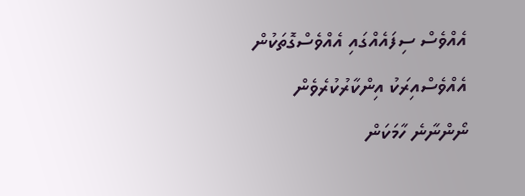އެއްވެސް ސިފައެއްގައި އެއްވެސްގޮތަކުން އެއްވެސްއިރަކު އިންކާރުކުރެވެން ނޯންނާނެ ހާމަކަން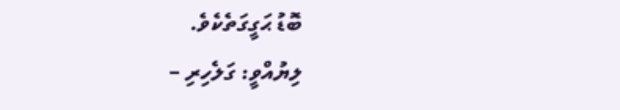ބޮޑު ޙަގީގަތެކެވެ.
ލިޔުއްވީ: ގަލެހިރި –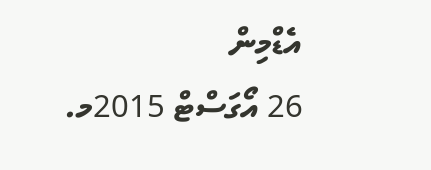އެޑްމިން
26 އޯގަސްޓް 2015މ.